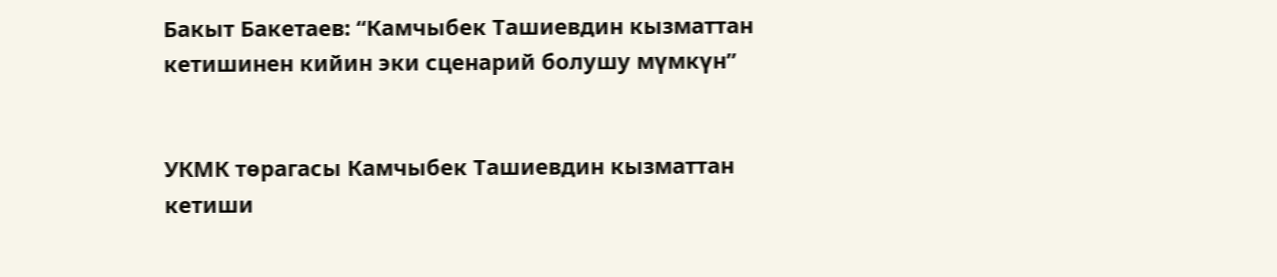Бакыт Бакетаев: “Камчыбек Ташиевдин кызматтан кетишинен кийин эки сценарий болушу мүмкүн”


УКМК төрагасы Камчыбек Ташиевдин кызматтан кетиши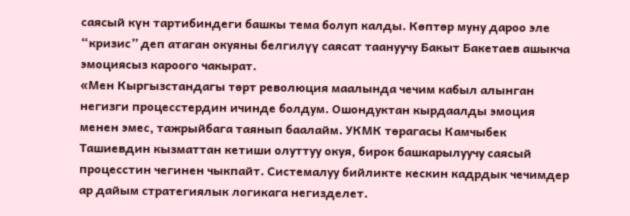саясый күн тартибиндеги башкы тема болуп калды. Көптөр муну дароо эле “кризис” деп атаган окуяны белгилүү саясат таануучу Бакыт Бакетаев ашыкча эмоциясыз кароого чакырат.
«Мен Кыргызстандагы төрт революция маалында чечим кабыл алынган негизги процесстердин ичинде болдум. Ошондуктан кырдаалды эмоция менен эмес, тажрыйбага таянып баалайм. УКМК төрагасы Камчыбек Ташиевдин кызматтан кетиши олуттуу окуя, бирок башкарылуучу саясый процесстин чегинен чыкпайт. Системалуу бийликте кескин кадрдык чечимдер ар дайым стратегиялык логикага негизделет.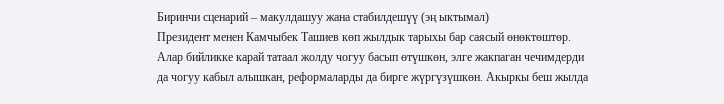Биринчи сценарий – макулдашуу жана стабилдешүү (эң ыктымал)
Президент менен Камчыбек Ташиев көп жылдык тарыхы бар саясый өнөктөштөр. Алар бийликке карай татаал жолду чогуу басып өтүшкөн, элге жакпаган чечимдерди да чогуу кабыл алышкан, реформаларды да бирге жүргүзүшкөн. Акыркы беш жылда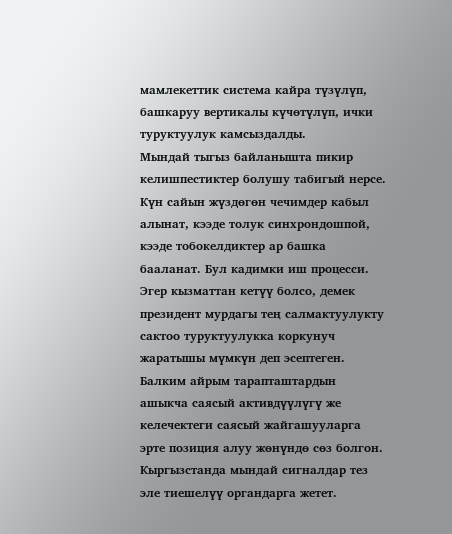мамлекеттик система кайра түзүлүп, башкаруу вертикалы күчөтүлүп, ички туруктуулук камсыздалды.
Мындай тыгыз байланышта пикир келишпестиктер болушу табигый нерсе. Күн сайын жүздөгөн чечимдер кабыл алынат, кээде толук синхрондошпой, кээде тобокелдиктер ар башка бааланат. Бул кадимки иш процесси. Эгер кызматтан кетүү болсо, демек президент мурдагы тең салмактуулукту сактоо туруктуулукка коркунуч жаратышы мүмкүн деп эсептеген. Балким айрым тарапташтардын ашыкча саясый активдүүлүгү же келечектеги саясый жайгашууларга эрте позиция алуу жөнүндө сөз болгон.
Кыргызстанда мындай сигналдар тез эле тиешелүү органдарга жетет.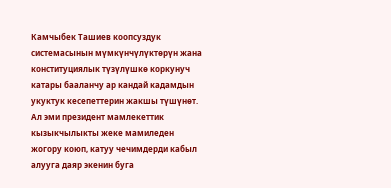Камчыбек Ташиев коопсуздук системасынын мүмкүнчүлүктөрүн жана конституциялык түзүлүшкө коркунуч катары бааланчу ар кандай кадамдын укуктук кесепеттерин жакшы түшүнөт. Ал эми президент мамлекеттик кызыкчылыкты жеке мамиледен жогору коюп, катуу чечимдерди кабыл алууга даяр экенин буга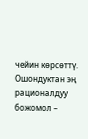чейин көрсөттү. Ошондуктан эң рационалдуу божомол –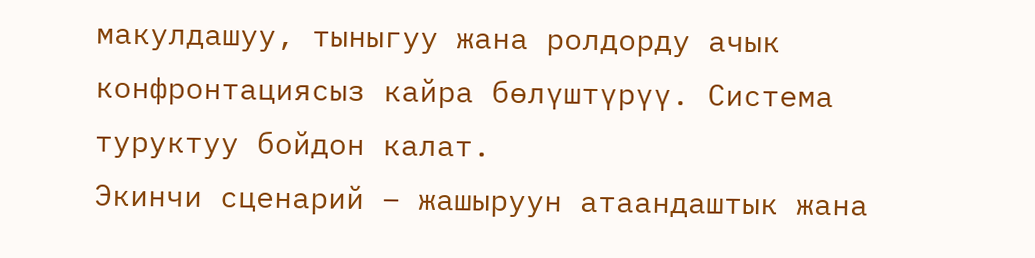макулдашуу, тыныгуу жана ролдорду ачык конфронтациясыз кайра бөлүштүрүү. Система туруктуу бойдон калат.
Экинчи сценарий – жашыруун атаандаштык жана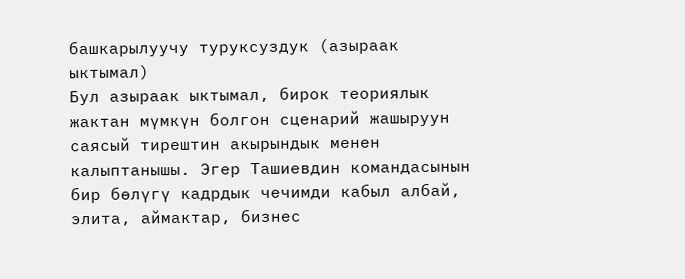башкарылуучу туруксуздук (азыраак ыктымал)
Бул азыраак ыктымал, бирок теориялык жактан мүмкүн болгон сценарий жашыруун саясый тирештин акырындык менен калыптанышы. Эгер Ташиевдин командасынын бир бөлүгү кадрдык чечимди кабыл албай, элита, аймактар, бизнес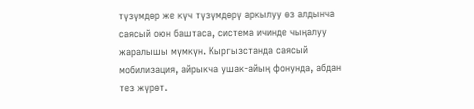түзүмдөр же күч түзүмдөрү аркылуу өз алдынча саясый оюн баштаса, система ичинде чыңалуу жаралышы мүмкүн. Кыргызстанда саясый мобилизация, айрыкча ушак-айың фонунда, абдан тез жүрөт.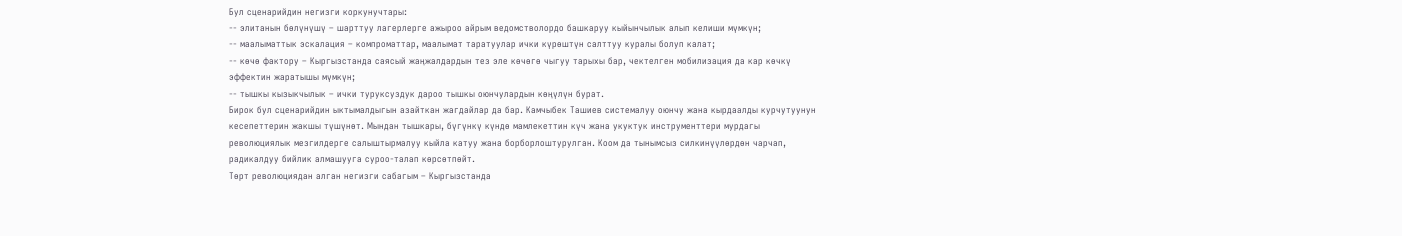Бул сценарийдин негизги коркунучтары:
-- элитанын бөлүнүшү – шарттуу лагерлерге ажыроо айрым ведомстволордо башкаруу кыйынчылык алып келиши мүмкүн;
-- маалыматтык эскалация – компроматтар, маалымат таратуулар ички күрөштүн салттуу куралы болуп калат;
-- көчө фактору – Кыргызстанда саясый жаңжалдардын тез эле көчөгө чыгуу тарыхы бар, чектелген мобилизация да кар көчкү эффектин жаратышы мүмкүн;
-- тышкы кызыкчылык – ички туруксуздук дароо тышкы оюнчулардын көңүлүн бурат.
Бирок бул сценарийдин ыктымалдыгын азайткан жагдайлар да бар. Камчыбек Ташиев системалуу оюнчу жана кырдаалды курчутуунун кесепеттерин жакшы түшүнөт. Мындан тышкары, бүгүнкү күндө мамлекеттин күч жана укуктук инструменттери мурдагы революциялык мезгилдерге салыштырмалуу кыйла катуу жана борборлоштурулган. Коом да тынымсыз силкинүүлөрдөн чарчап, радикалдуу бийлик алмашууга суроо-талап көрсөтпөйт.
Төрт революциядан алган негизги сабагым – Кыргызстанда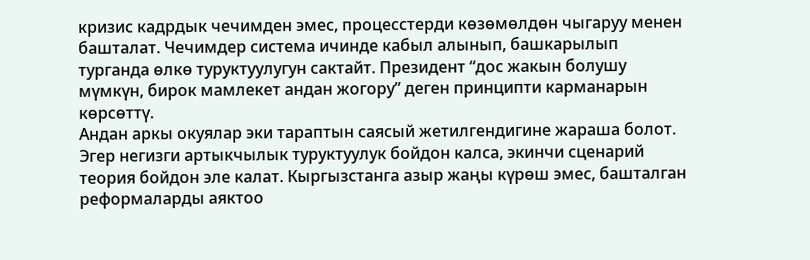кризис кадрдык чечимден эмес, процесстерди көзөмөлдөн чыгаруу менен башталат. Чечимдер система ичинде кабыл алынып, башкарылып турганда өлкө туруктуулугун сактайт. Президент “дос жакын болушу мүмкүн, бирок мамлекет андан жогору” деген принципти карманарын көрсөттү.
Андан аркы окуялар эки тараптын саясый жетилгендигине жараша болот. Эгер негизги артыкчылык туруктуулук бойдон калса, экинчи сценарий теория бойдон эле калат. Кыргызстанга азыр жаңы күрөш эмес, башталган реформаларды аяктоо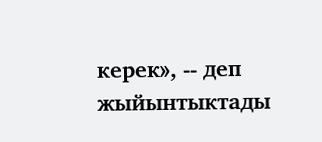керек», -- деп жыйынтыктады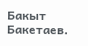Бакыт Бакетаев.